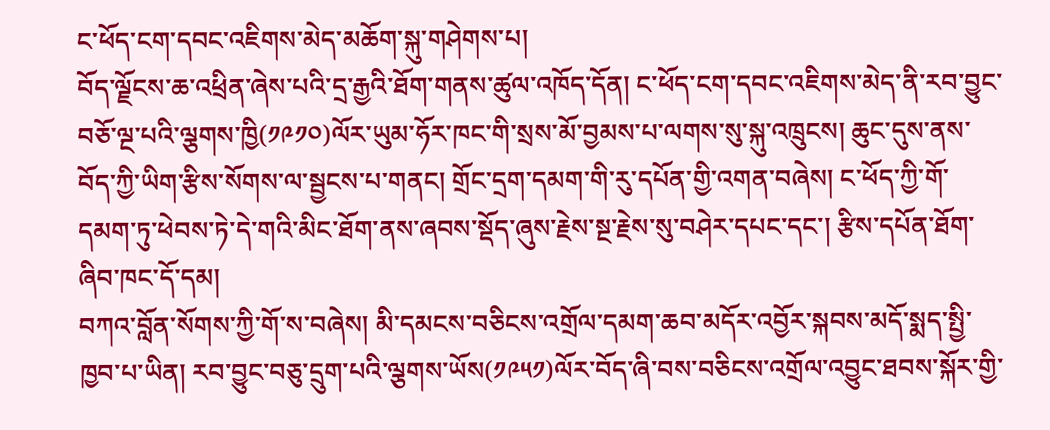ང་ཕོད་ངག་དབང་འཇིགས་མེད་མཆོག་སྐུ་གཤེགས་པ།
བོད་ལྗོངས་ཆ་འཕྲིན་ཞེས་པའི་དྲ་རྒྱའི་ཐོག་གནས་ཚུལ་འཁོད་དོན། ང་ཕོད་ངག་དབང་འཇིགས་མེད་ནི་རབ་བྱུང་བཅོ་ལྔ་པའི་ལྕགས་ཁྱི(༡༩༡༠)ལོར་ཡུམ་ཧོར་ཁང་གི་སྲས་མོ་བྱམས་པ་ལགས་སུ་སྐུ་འཁྲུངས། ཆུང་དུས་ནས་བོད་ཀྱི་ཡིག་རྩིས་སོགས་ལ་སྦྱངས་པ་གནང། གྲོང་དྲག་དམག་གི་རུ་དཔོན་གྱི་འགན་བཞེས། ང་ཕོད་ཀྱི་གོ་དམག་ཏུ་ཕེབས་ཏེ་དེ་གའི་མིང་ཐོག་ནས་ཞབས་སྡོད་ཞུས་རྗེས་སྔ་རྗེས་སུ་བཤེར་དཔང་དང་། རྩིས་དཔོན་ཐོག་ཞིབ་ཁང་དོ་དམ།
བཀའ་བློན་སོགས་ཀྱི་གོ་ས་བཞེས། མི་དམངས་བཅིངས་འགྲོལ་དམག་ཆབ་མདོར་འབྱོར་སྐབས་མདོ་སྨད་སྤྱི་ཁྱབ་པ་ཡིན། རབ་བྱུང་བཅུ་དྲུག་པའི་ལྕགས་ཡོས(༡༩༥༡)ལོར་བོད་ཞི་བས་བཅིངས་འགྲོལ་འབྱུང་ཐབས་སྐོར་གྱི་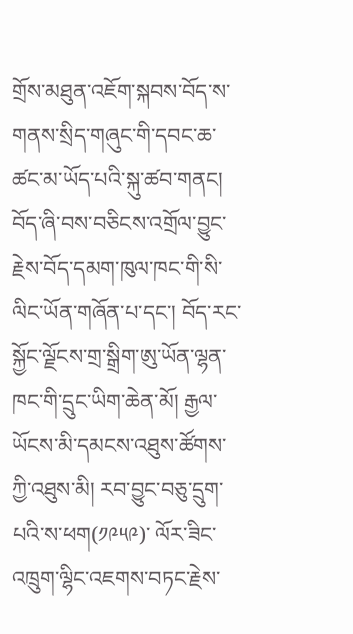གྲོས་མཐུན་འཇོག་སྐབས་བོད་ས་གནས་སྲིད་གཞུང་གི་དབང་ཆ་ཚང་མ་ཡོད་པའི་སྐུ་ཚབ་གནང། བོད་ཞི་བས་བཅིངས་འགྲོལ་བྱུང་རྗེས་བོད་དམག་ཁུལ་ཁང་གི་སི་ལིང་ཡོན་གཞོན་པ་དང་། བོད་རང་སྐྱོང་ལྗོངས་གྲ་སྒྲིག་ཨུ་ཡོན་ལྷན་ཁང་གི་དྲུང་ཡིག་ཆེན་མོ། རྒྱལ་ཡོངས་མི་དམངས་འཐུས་ཚོགས་ཀྱི་འཐུས་མི། རབ་བྱུང་བཅུ་དྲུག་པའི་ས་ཕག(༡༩༥༩)་ ལོར་ཟིང་འཁྲུག་ལྷིང་འཇགས་བཏང་རྗེས་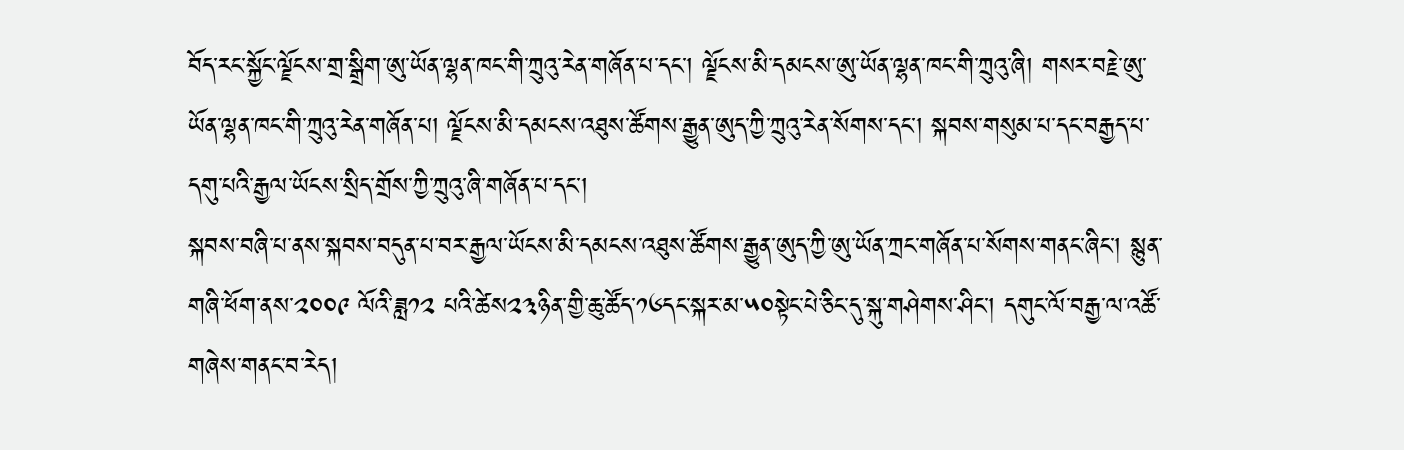བོད་རང་སྐྱོང་ལྗོངས་གྲ་སྒྲིག་ཨུ་ཡོན་ལྷན་ཁང་གི་ཀྲུའུ་རེན་གཞོན་པ་དང་། ལྗོངས་མི་དམངས་ཨུ་ཡོན་ལྷན་ཁང་གི་ཀྲུའུ་ཞི། གསར་བརྗེ་ཨུ་ཡོན་ལྷན་ཁང་གི་ཀྲུའུ་རེན་གཞོན་པ། ལྗོངས་མི་དམངས་འཐུས་ཚོགས་རྒྱུན་ཨུད་ཀྱི་ཀྲུའུ་རེན་སོགས་དང་། སྐབས་གསུམ་པ་དང་བརྒྱད་པ་དགུ་པའི་རྒྱལ་ཡོངས་སྲིད་གྲོས་ཀྱི་ཀྲུའུ་ཞི་གཞོན་པ་དང་།
སྐབས་བཞི་པ་ནས་སྐབས་བདུན་པ་བར་རྒྱལ་ཡོངས་མི་དམངས་འཐུས་ཚོགས་རྒྱུན་ཨུད་ཀྱི་ཨུ་ཡོན་ཀྲང་གཞོན་པ་སོགས་གནང་ཞིང་། སྙུན་གཞི་ཕོག་ནས་༢༠༠༩ ལོའི་ཟླ༡༢ པའི་ཚེས༢༣ཉིན་གྱི་ཆུ་ཚོད་༡༦དང་སྐར་མ་༥༠སྟེང་པེ་ཅིང་དུ་སྐུ་གཤེགས་ཤིང་། དགུང་ལོ་བརྒྱ་ལ་འཚོ་གཞེས་གནང་བ་རེད།